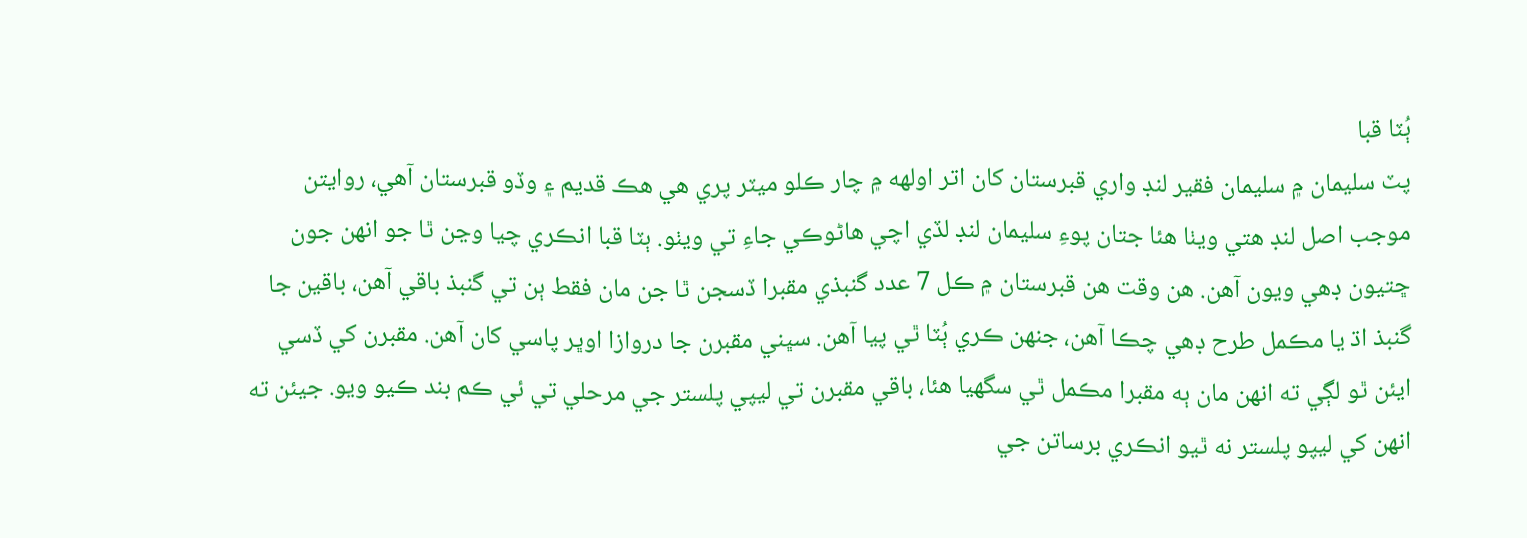ٻُٽا قبا
پٽ سليمان ۾ سليمان فقير لنڊ واري قبرستان کان اتر اولهه ۾ چار ڪلو ميٽر پري هي هڪ قديم ۽ وڏو قبرستان آهي، روايتن موجب اصل لنڊ هتي ويٺا هئا جتان پوءِ سليمان لنڊ لڏي اچي هاڻوڪي جاءِ تي ويٺو. ٻٽا قبا انڪري چيا وڃن ٿا جو انهن جون ڇتيون ڊهي ويون آهن. هن وقت هن قبرستان ۾ ڪل 7 عدد گنبذي مقبرا ڏسجن ٿا جن مان فقط ٻن تي گنبذ باقي آهن، باقين جا گنبذ اڌ يا مڪمل طرح ڊهي چڪا آهن، جنهن ڪري ٻُٽا ٿي پيا آهن. سڀني مقبرن جا دروازا اوڀر پاسي کان آهن. مقبرن کي ڏسي ايئن ٿو لڳي ته انهن مان ٻه مقبرا مڪمل ٿي سگهيا هئا، باقي مقبرن تي ليپي پلستر جي مرحلي تي ئي ڪم بند ڪيو ويو. جيئن ته انهن کي ليپو پلستر نه ٿيو انڪري برساتن جي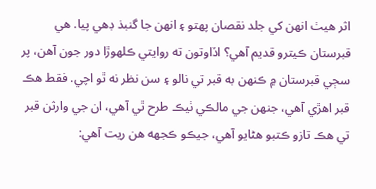اثر هيٺ انهن کي جلد نقصان پهتو ۽ انهن جا گنبذ ڊهي پيا. هي قبرستان ڪيترو قديم آهي؟ اڏاوتون ته روايتي ڪلهوڙا دور جون آهن، پر سڄي قبرستان ۾ ڪنهن به قبر تي نالو ۽ سن نظر نه ٿو اچي. فقط هڪ قبر اهڙي آهي، جنهن جي مالڪي ٺيڪ طرح ٿي آهي، ان جي وارثن قبر تي هڪ تازو ڪتبو هڻايو آهي، جيڪو ڪجهه هن ريت آهي: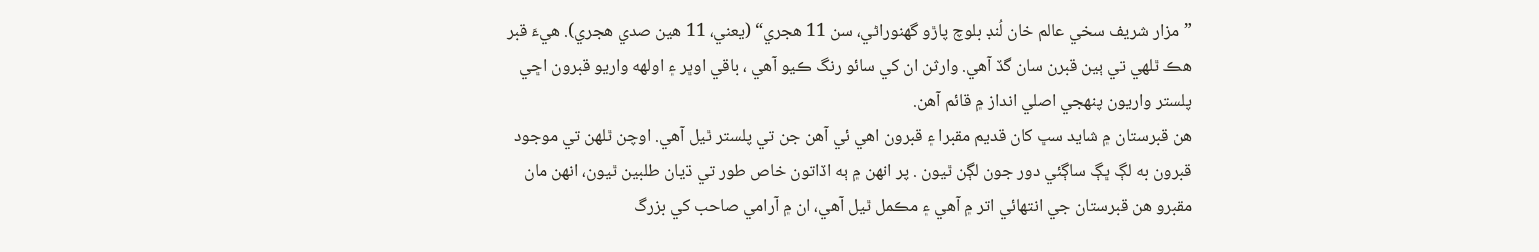”مزار شريف سخي عالم خان لُنڊ بلوچ پاڙو گهنوراڻي، سن 11 هجري“ (يعني، 11 هين صدي هجري). هيءَ قبر هڪ ٿلهي تي ٻين قبرن سان گڏ آهي. وارثن ان کي سائو رنگ ڪيو آهي ، باقي اوڀر ۽ اولهه واريو قبرون اڇي پلستر واريون پنهجي اصلي انداز ۾ قائم آهن.
هن قبرستان ۾ شايد سڀ کان قديم مقبرا ۽ قبرون اهي ئي آهن جن تي پلستر ٿيل آهي. اوچن ٿلهن تي موجود قبرون به لڳ ڀڳ ساڳئي دور جون لڳن ٿيون . پر انهن ۾ ٻه اڏاتون خاص طور تي ڌيان طلبين ٿيون، انهن مان مقبرو هن قبرستان جي انتهائي اتر ۾ آهي ۽ مڪمل ٿيل آهي، ان ۾ آرامي صاحب کي بزرگ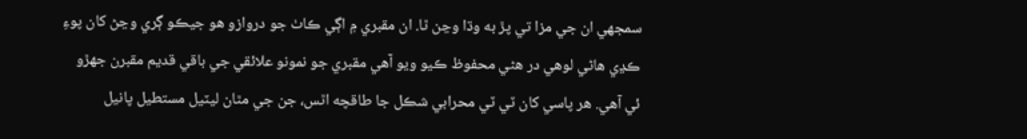سمجهي ان جي مزا تي پڙ به وڌا وڃن ٿا. ان مقبري ۾ اڳي ڪاٺ جو دروازو هو جيڪو ڳري وڃڻ کان پوءِ ڪڍي هاڻي لوهي در هڻي محفوظ ڪيو ويو آهي مقبري جو نمونو علائقي جي باقي قديم مقبرن جهڙو ئي آهي. هر پاسي کان ٽي ٽي محرابي شڪل جا طاقچه اٿس، جن جي مٿان ليٽيل مستطيل پانيل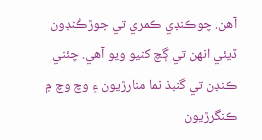آهن. چوڪنڊي ڪمري تي جوڙڪُنڊون ڏيئي انهن تي ڳچ کنيو ويو آهي. چئني ڪنڊن تي گنبذ نما منارڙيون ۽ وچ وچ ۾ ڪنگرڙيون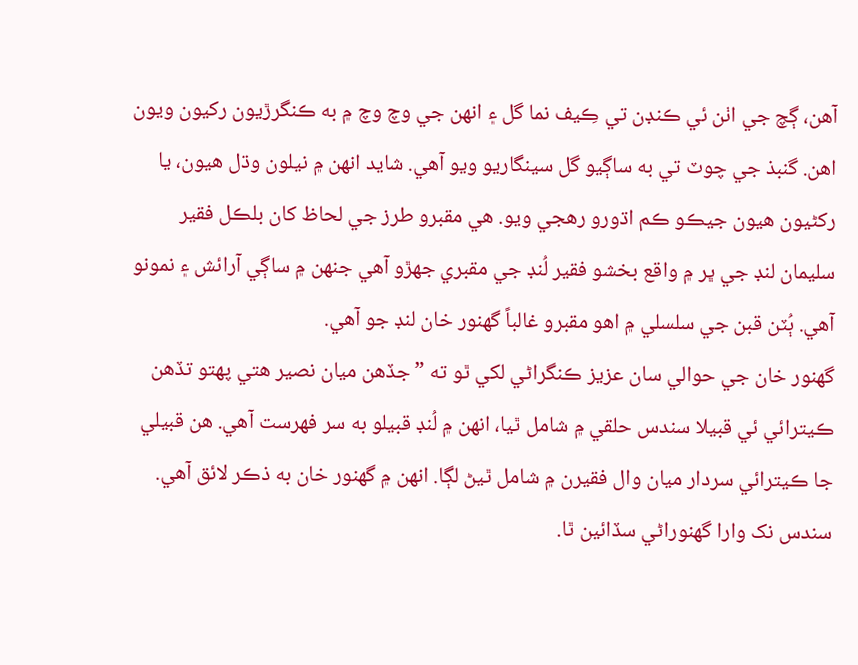آهن، ڳچ جي اٺن ئي ڪنڊن تي ڪِيف نما گل ۽ انهن جي وچ وچ ۾ به ڪنگرڙيون رکيون ويون اهن. گنبذ جي چوٽ تي به ساڳيو گل سينگاريو ويو آهي. شايد انهن ۾ نيلون وڌل هيون، يا رکڻيون هيون جيڪو ڪم اڌورو رهجي ويو. هي مقبرو طرز جي لحاظ کان بلڪل فقير سليمان لنڊ جي ڀر ۾ واقع بخشو فقير لُنڊ جي مقبري جهڙو آهي جنهن ۾ ساڳي آرائش ۽ نمونو آهي. ٻُٽن قبن جي سلسلي ۾ اهو مقبرو غالباً گهنور خان لنڊ جو آهي.
گهنور خان جي حوالي سان عزيز ڪنگراڻي لکي ٿو ته ”جڏهن ميان نصير هتي پهتو تڏهن ڪيترائي ئي قبيلا سندس حلقي ۾ شامل ٿيا، انهن ۾ لُنڊ قبيلو به سر فهرست آهي. هن قبيلي جا ڪيترائي سردار ميان وال فقيرن ۾ شامل ٿيڻ لڳا. انهن ۾ گهنور خان به ذڪر لائق آهي. سندس نک وارا گهنوراڻي سڏائين ٿا.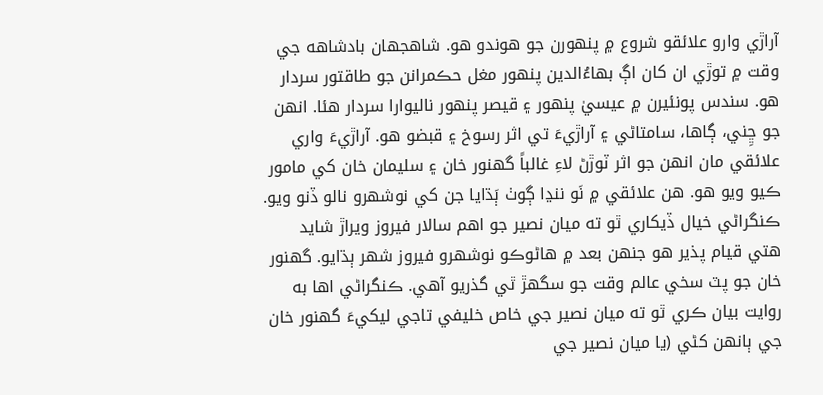آراڙي وارو علائقو شروع ۾ پنهورن جو هوندو هو. شاهجهان بادشاهه جي وقت ۾ توڙي ان کان اڳ بهاءُالدين پنهور مغل حڪمرانن جو طاقتور سردار هو. سندس پونئيرن ۾ عيسيٰ پنهور ۽ قيصر پنهور ناليوارا سردار هئا. انهن جو ڇِني، ڳاها، سامتاڻي ۽ آراڙيءَ تي اثر رسوخ ۽ قبضو هو. آراڙيءَ واري علائقي مان انهن جو اثر ٽوڙڻ لاءِ غالباً گهنور خان ۽ سليمان خان کي مامور ڪيو ويو هو. هن علائقي ۾ نَو ننڍا ڳوٺ ٻَڌايا جن کي نوشهرو نالو ڏنو ويو. ڪنگراڻي خيال ڏيکاري ٿو ته ميان نصير جو اهم سالار فيروز ويراڙ شايد هتي قيام پذير هو جنهن بعد ۾ هاڻوڪو نوشهرو فيروز شهر ٻڌايو. گهنور خان جو پٽ سخي عالم وقت جو سگهڙ ٿي گذريو آهي. ڪنگراڻي اها به روايت بيان ڪري ٿو ته ميان نصير جي خاص خليفي تاجي ليکيءَ گهنور خان جي ٻانهن کڻي (يا ميان نصير جي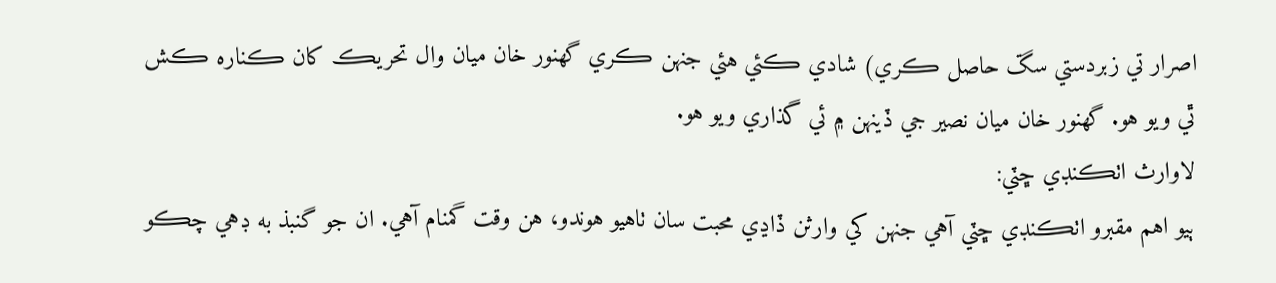اصرار تي زبردستي سڱ حاصل ڪري) شادي ڪئي هئي جنهن ڪري گهنور خان ميان وال تحريڪ کان ڪناره ڪش ٿي ويو هو. گهنور خان ميان نصير جي ڏينهن ۾ ئي گذاري ويو هو.
لاوارث اٺڪنڊي ڇٽي:
ٻيو اهم مقبرو اٺڪنڊي ڇٽي آهي جنهن کي وارثن ڏاڍي محبت سان ٺاهيو هوندو، هن وقت گمنام آهي. ان جو گنبذ به ڊهي چڪو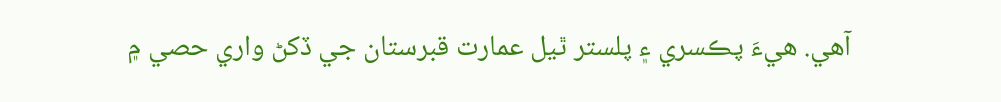آهي. هيءَ پڪسري ۽ پلستر ٿيل عمارت قبرستان جي ڏکڻ واري حصي ۾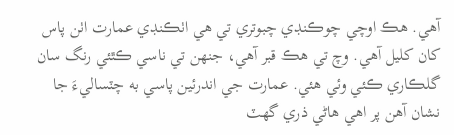آهي. هڪ اوچي چوڪنڊي چبوتري تي هي اٺڪنڊي عمارت اٺن پاس کان کليل آهي. وچ تي هڪ قبر آهي، جنهن تي ناسي ڪٿئي رنگ سان گلڪاري ڪئي وئي هئي. عمارت جي اندرئين پاسي به چٽساليءَ جا نشان آهن پر اهي هاڻي ذري گهٽ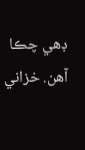ڊهي چڪا آهن. خزاني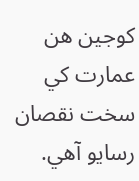کوجين هن عمارت کي سخت نقصان رسايو آهي.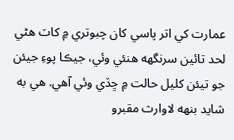عمارت کي اتر پاسي کان چبوتري ۾ کاٽ هڻي لحد تائين سرنگهه هنئي وئي، جيڪا پوءِ جيئن جو تيئن کليل حالت ۾ ڇڏي وئي آهي. هي به شايد بنهه لاوارث مقبرو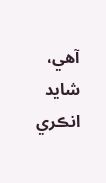آهي، شايد انڪري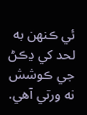ئي ڪنهن به لحد کي ڍڪڻ جي ڪوشش نه ورتي آهي.